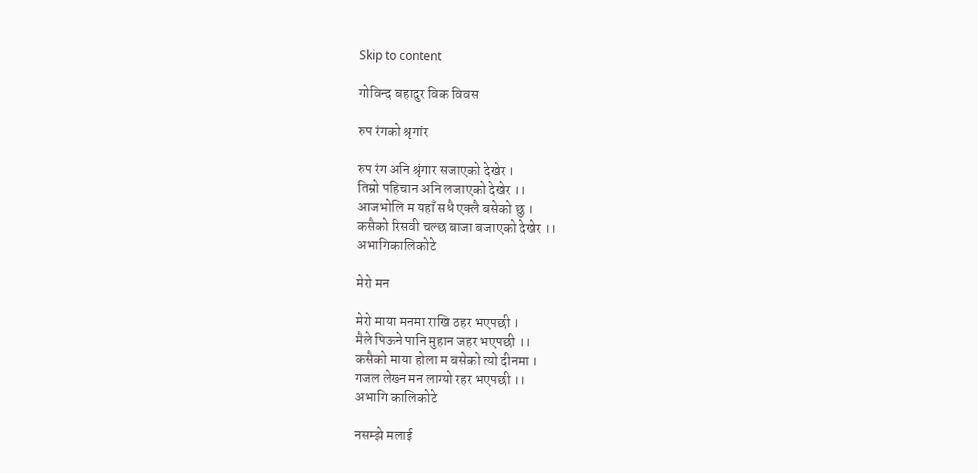Skip to content

गोविन्द बहादुर विक विवस

रुप रंगको श्रृगांर

रुप रंग अनि श्रृंगार सजाएको देखेर ।
तिम्रो पहिचान अनि लजाएको देखेर ।।
आजभोलि म यहाँ सधै एक्लै बसेको छु ।
कसैको रिसवी चल्छ बाजा बजाएको देखेर ।।
अभागिकालिकोटे

मेरो मन

मेरो माया मनमा राखि ठहर भएपछी ।
मैले पिऊने पानि मुहान जहर भएपछी ।।
कसैको माया होला म बसेको त्यो दीनमा ।
गजल लेख्न मन लाग्यो रहर भएपछी ।।
अभागि कालिकोटे

नसम्झे मलाई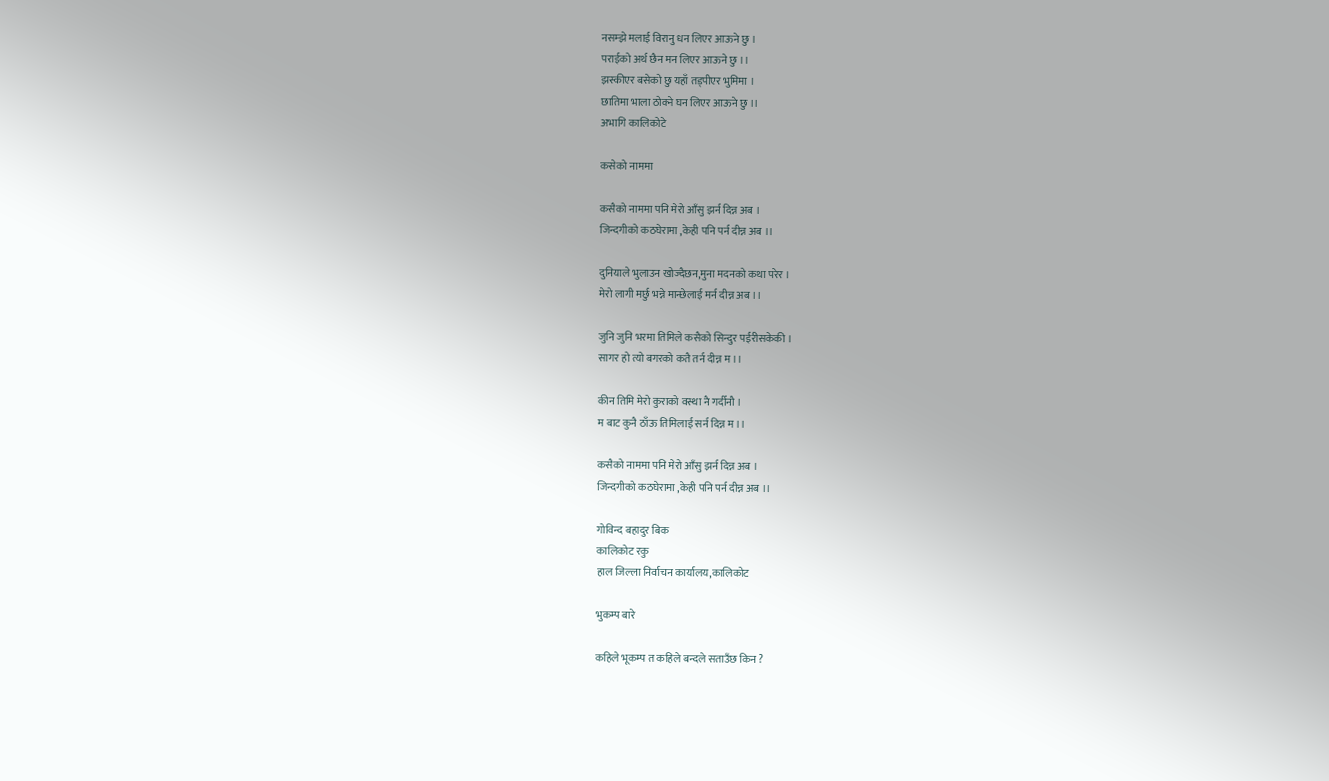नसम्झे मलाई विरानु धन लिएर आऊने छु ।
पराईको अर्थ छैन मन लिएर आऊने छु ।।
झस्कीएर बसेको छु यहाँ तड्पीएर भुमिमा ।
छातिमा भाला ठोक्ने घन लिएर आऊने छु ।।
अभागि कालिकोटे

कसेको नाममा

कसैको नाममा पनि मेरो आँसु झर्न दिन्न अब ।
जिन्दगीको कठघेरामा ,केही पनि पर्न दीन्न अब ।।

दुनियाले भुलाउन खोज्दैछन,मुना मदनको कथा परेर ।
मेरो लागी मर्छु भन्ने मान्छेलाई मर्न दीन्न अब ।।

जुनि जुनि भरमा तिमिले कसैको सिन्दुर पईरीसकेकी ।
सागर हो त्यो बगरको कतै तर्न दीन्न म ।।

कीन तिमि मेरो कुराको वस्था नै गर्दीनौ ।
म बाट कुनै ठाँऊ तिमिलाई सर्न दिन्न म ।।

कसैको नाममा पनि मेरो आँसु झर्न दिन्न अब ।
जिन्दगीको कठघेरामा ,केही पनि पर्न दीन्न अब ।।

गोविन्द बहादुर बिक
कालिकोट रकु
हाल जिल्ला निर्वाचन कार्यालय,कालिकोट

भुकम्प बारे

कहिले भूकम्प त कहिले बन्दले सताउँछ किन ?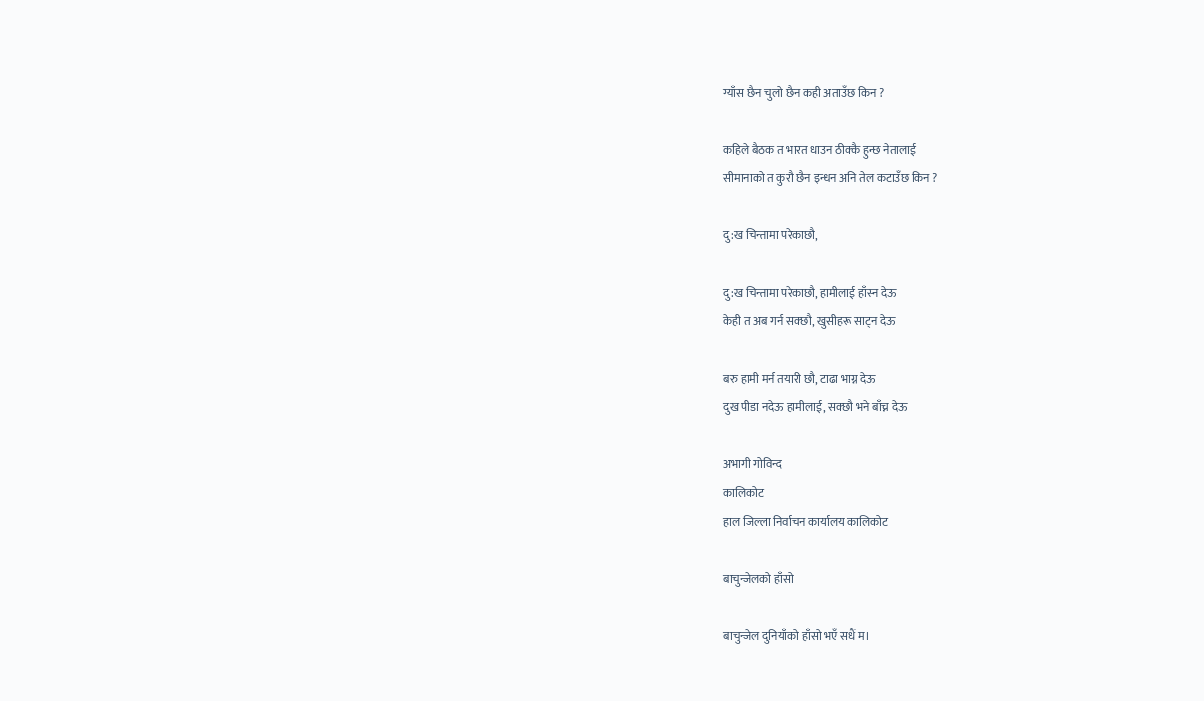ग्याँस छैन चुलो छैन कही अताउँछ किन ?

कहिले बैठक त भारत धाउन ठीक्कै हुन्छ नेतालाई
सीमानाको त कुरौ छैन इन्धन अनि तेल कटाउँछ किन ?

दु:ख चिन्तामा परेकाछौ,

दु:ख चिन्तामा परेकाछौ, हामीलाई हाँस्न देऊ
केही त अब गर्न सक्छौ, खुसीहरू साट्न देऊ

बरु हामी मर्न तयारी छौ, टाढा भाग्न देऊ
दुख पीडा नदेऊ हामीलाई, सक्छौ भने बाँच्न देऊ

अभागी गोविन्द
कालिकोट
हाल जिल्ला निर्वाचन कार्यालय कालिकोट

बाचुन्जेलको हाँसो

बाचुन्जेल दुनियाँको हाँसो भएँ सधैं म।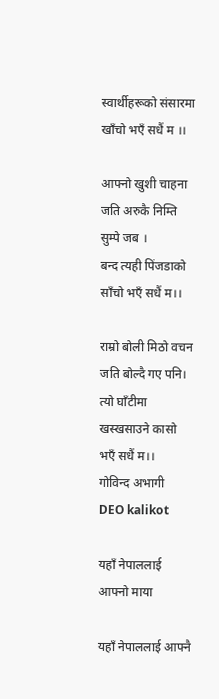स्वार्थीहरूको संसारमा खाँचो भएँ सधैं म ।।

आफ्नो खुशी चाहना जति अरुकै निम्ति सुम्पे जब ।
बन्द त्यही पिंजडाको साँचो भएँ सधैं म।।

राम्रो बोली मिठो वचन जति बोल्दै गए पनि।
त्यो घाँटीमा खस्खसाउने कासो भएँ सधैं म।।
गोविन्द अभागी
DEO kalikot

यहाँ नेपाललाई आफ्नो माया

यहाँ नेपाललाई आफ्नै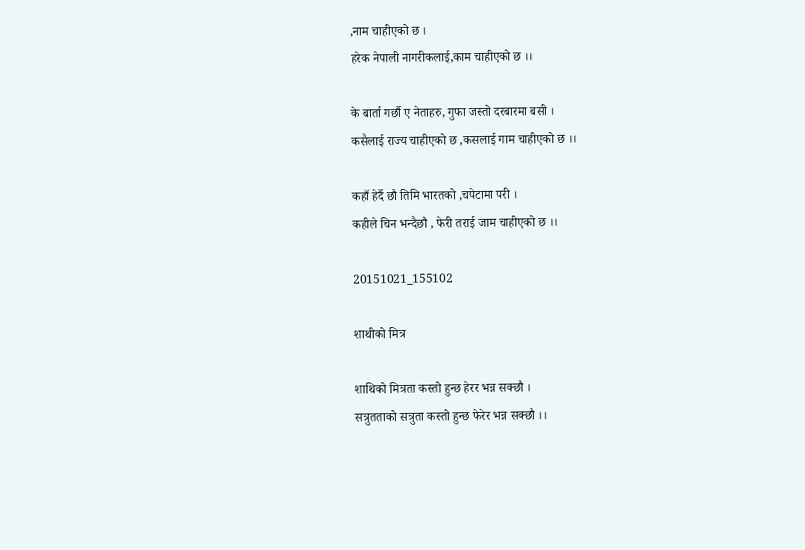,नाम चाहीएको छ ।
हरेक नेपाली नागरीकलाई,काम चाहीएको छ ।।

के बार्ता गर्छौ ए नेताहरु, गुफा जस्तो दरबारमा बसी ।
कसैलाई राज्य चाहीएको छ ,कसलाई गाम चाहीएको छ ।।

कहाँ हेर्दै छौ तिमि भारतको ,चपेटामा परी ।
कहीले चिन भन्दैछौ , फेरी तराई जाम चाहीएको छ ।।

20151021_155102

शाथीको मित्र

शाथिको मित्रता कस्तो हुन्छ हेरर भन्न सक्छौ ।
सत्रुतताको सत्रुता कस्तो हुन्छ फेरेर भन्न सक्छौ ।।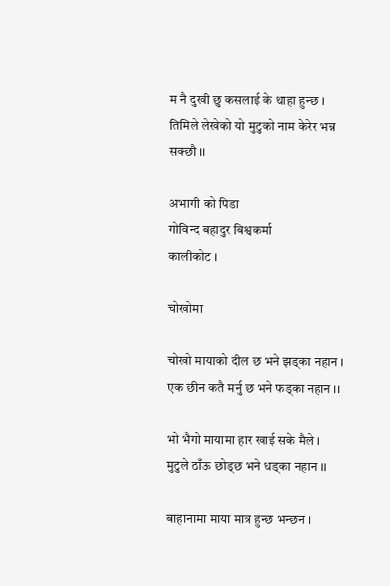म नै दुखी छु कसलाई के थाहा हुन्छ ।
तिमिले लेखेको यो मुटुको नाम केरेर भन्न सक्छौ ।।

अभागी को पिडा
गोविन्द बहादुर बिश्वकर्मा
कालीकोट ।

चोखोमा

चोखो मायाको दील छ भने झड्का नहान ।
एक छीन कतै मर्नु छ भने फड्का नहान ।।

भो भैगो मायामा हार खाई सके मैले ।
मुटुले ठाँऊ छोड्छ भने धड्का नहान ।।

बाहानामा माया मात्र हुन्छ भन्छन ।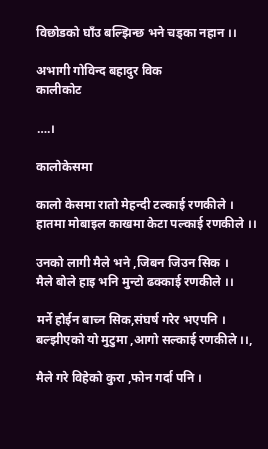विछोडको घाँउ बल्झिन्छ भने चड्का नहान ।।

अभागी गोविन्द बहादुर विक
कालीकोट

….।

कालोकेसमा

कालो केसमा रातो मेहन्दी टल्काई रणकीले ।
हातमा मोबाइल काखमा केटा पल्काई रणकीले ।।

उनको लागी मैले भने ,जिबन जिउन सिक ।
मैले बोले हाइ भनि मुन्टो ढक्काई रणकीले ।।

मर्ने होईन बाच्न सिक,संघर्ष गरेर भएपनि ।
बल्झीएको यो मुटुमा ,आगो सल्काई रणकीले ।।,

मैले गरे विहेको कुरा ,फोन गर्दा पनि ।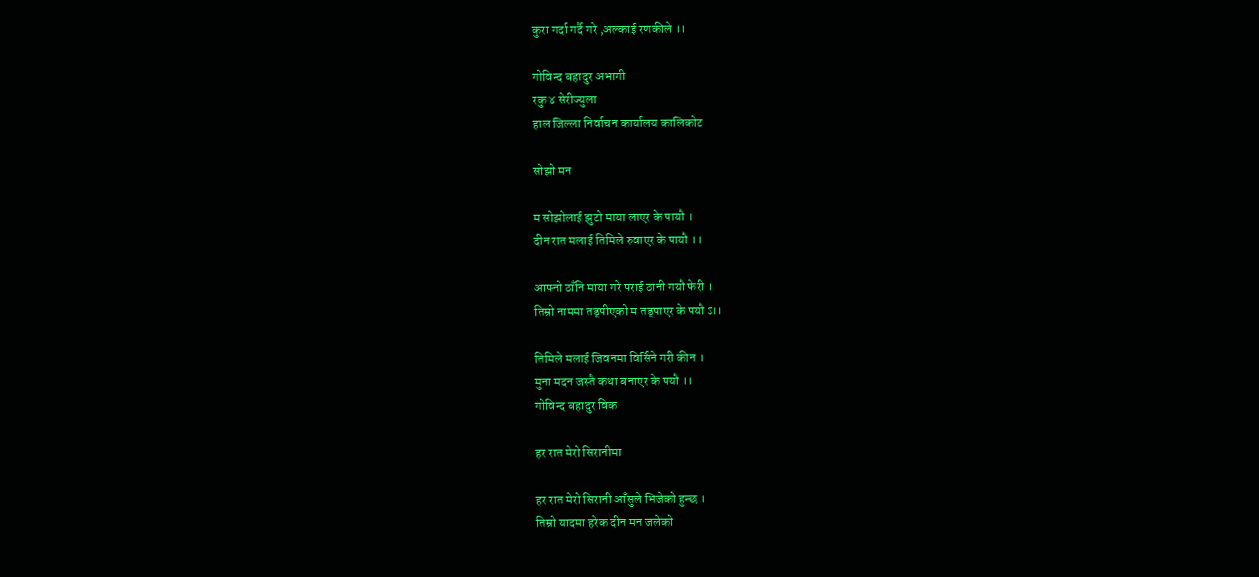कुरा गर्दा गर्दै गरे ,अल्काई रणकीले ।।

गोविन्द बहादुर अभागी
रकु ४ सेरीज्युला
हाल जिल्ला निर्वाचन कार्यालय कालिकोट

सोझो मन

म सोझोलाई झुटो माया लाएर के पायौ ।
दीन रात मलाई तिमिले रुवाएर के पायौ ।।

आफ्नो ठाँनि माया गरे पराई ठानी गयौ फेरी ।
तिम्रो नाममा तड्पीएको म तड्पाएर के पयौ ऽ।।

तिमिले मलाई जिवनमा विर्सिने गरी कीन ।
मुना मदन जस्तै कथा बनाएर के पयौ ।।
गोविन्द बहादुर विक

हर रात मेरो सिरानीमा

हर रात मेरो सिरानी आँसुले भिजेको हुन्छ ।
तिम्रो यादमा हरेक दीन मन जलेको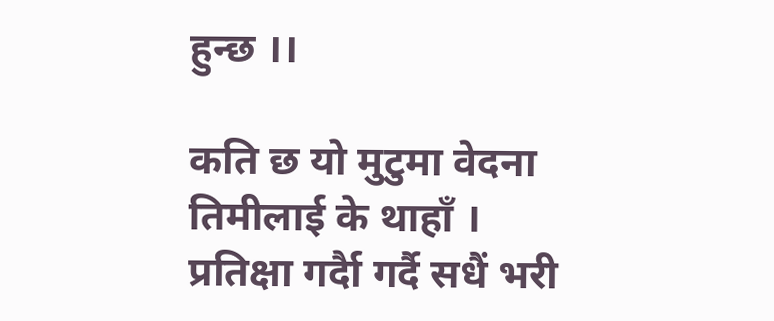हुन्छ ।।

कति छ यो मुटुमा वेदना तिमीलाई के थाहाँ ।
प्रतिक्षा गर्दैा गर्दै सधैं भरी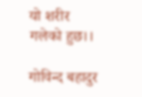यो शरीर गलेको हुछ।।

गोविन्द बहादुर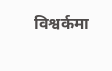विश्वर्कमा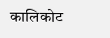कालिकोट